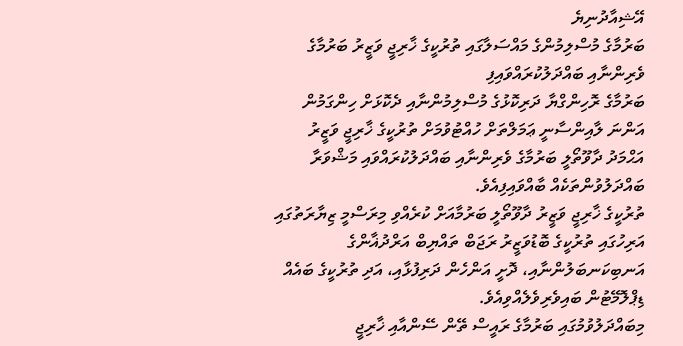އޭޝިއާދުނިޔެ
ބަރުމާގެ މުސްލިމުންގެ މައްސަލާގައި ތުރުކީގެ ޚާރިޖީ ވަޒީރު ބަރުމާގެ ވެރިންނާއި ބައްދަލުކުރައްވައިފި
ބަރުމާގެ ރޮހިންގްޔާ ދަރިކޮޅުގެ މުސްލިމުންނާއި ދެކޮޅަށް ހިންގަމުން އަންނަ ލާއިންސާނީ ޢަމަލްތަށް ހުއްޓުވުމަށް ތުރުކީގެ ޚާރިޖީ ވަޒީރު އަޙްމަދު ދާވޫތޯލީ ބަރުމާގެ ވެރިންނާއި ބައްދަލުކުރައްވައި މަޝްވަރާ ބައްދަލުވުންތަކެއް ބާއްވައިފިއެވެ.
ތުރުކީގެ ޚާރިޖީ ވަޒީރު ދާވޫތޯލީ ބަރުމާއަށް ކުރެއްވި މިރަސްމީ ޒިޔާރަތުގައި އަރިހުގައި ތުރުކީގެ ބޮޑުވަޒީރު ރަޖަބް ތައްޔިބް އަރްދުޣާންގެ އަނބިކަނބަލުންނާއި، ދޮށީ އަންހެން ދަރިފުޅާއި، އަދި ތުރުކީގެ ބައެއް ޑިޕްލޮމޭޓުން ބައިވެރިވެލެއްވިއެވެ.
މިބައްދަލުވުމުގައި ބަރުމާގެ ރައީސް ތޭން ސޭންއާއި ޚާރިޖީ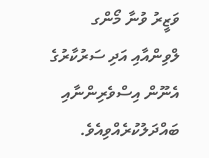ވަޒީރު ވުނާ މޯންގ ލްވިންއާއި އަދި ސަރުކާރުގެ އެނޫން އިސްވެރިންނާއި ބައްދަލުކުރެއްވިއެވެ.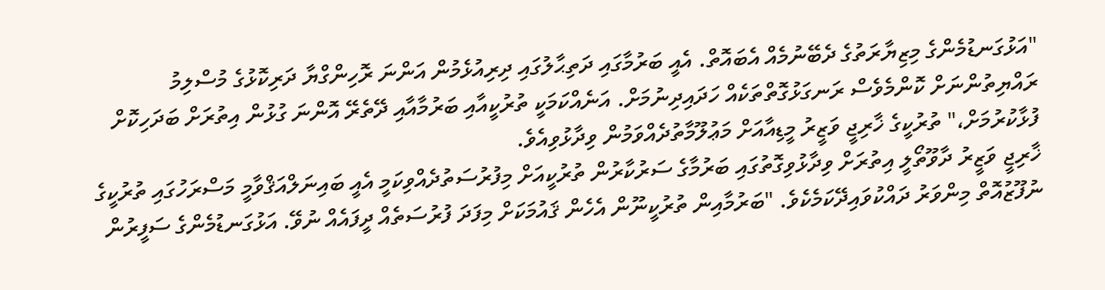"އަޅުގަނޑުމެންގެ މިޒިޔާރަތުގެ ދެބޭނުމެއް އެބައޮތް. އެއީ ބަރުމާގައި ދަތިޙާލުގައި ދިރިއުޅެމުން އަންނަ ރޮހިންގްޔާ ދަރިކޮޅުގެ މުސްލިމު ރައްޔިތުންނަށް ކޮންމެވެސް ރަނގަޅުގޮތްތަކެއް ހަދައިދިނުމަށް. އަނެއްކަމަކީ ތުރުކީއާއި ބަރުމާއާއި ދޭތެރޭ އޮންނަ ގުޅުން އިތުރަށް ބަދަހިކޮށް ފުޅާކުރުމަށް،" ތުރުކީގެ ޚާރިޖީ ވަޒީރު މީޑިއާއަށް މަޢުލޫމާތުދެއްވަމުން ވިދާޅުވިއެވެ.
ޚާރިޖީ ވަޒީރު ދާވޫތޯލީ އިތުރަށް ވިދާޅުވިގޮތުގައި ބަރުމާގެ ސަރުކާރުން ތުރުކީއަށް މިފުރުސަތުދެއްވިކަމީ އެއީ ބައިނަލްއަޤްވާމީ މަސްރަހުގައި ތުރުކީގެ ނުފޫޒުއޮތް މިންވަރު ދައްކުވައިދޭކަމެކެވެ. "ބަރުމާއިން ތުރުކީނޫން އެހެން ޤައުމަކަށް މިފަދަ ފުރުސަތެއް ދީފައެއް ނުވޭ. އަޅުގަނޑުމެންގެ ސަފީރުން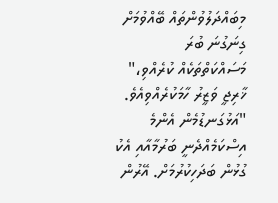މިބައްދަލުވުންތައް ބޭއްވުމަށް ގިނަގުނަ ބުރަ މަސައްކަތްތަކެއް ކުރެއްވި،" ޚާރިޖީ ވަޒީރު ހާމަކުރެއްވިއެވެ.
"އަޅުގަނޑުމެން އެންމެ އިސްކަމެއްދެނީ ބަރުމާއާއި އެކު ގުޅުން ބަދަހިކުރުމަށް. އޭރުން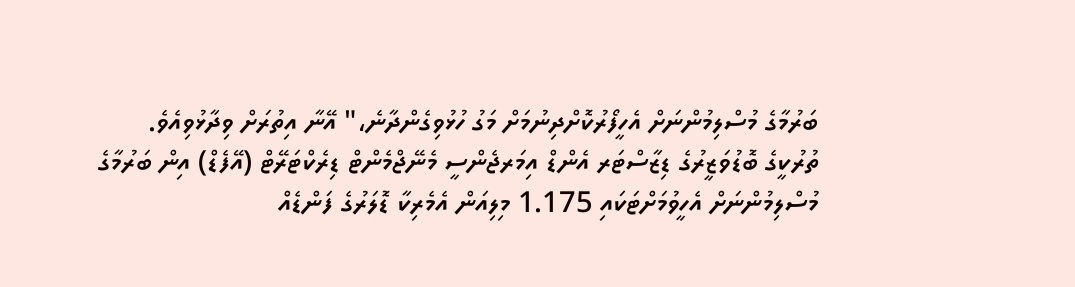ބަރުމާގެ މުސްލިމުންނަށް އެހީފޯރުކޮށްދިނުމަށް މަގު ހުޅުވިގެންދާނެ،" އޭނާ އިތުރަށް ވިދާޅުވިއެވެ.
ތުރުކީގެ ބޮޑުވަޒީރުގެ ޑިޒާސްޓަރ އެންޑް އިމަރޖެންސީ މެނޭޖްމެންޓް ޑިރެކްޓަރޭޓް (އޭފެޑް) އިން ބަރުމާގެ މުސްލިމުންނަށް އެހީވުމަށްޓަކައި 1.175 މިލިއަން އެމެރިކާ ޑޮލަރުގެ ފަންޑެއް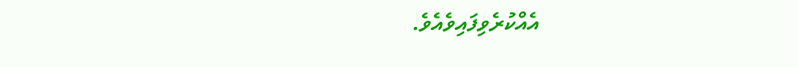އެއްކުރެވިފައިވެއެވެ.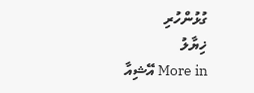ގުޅުންހުރި
ޚިޔާލު
More in އޭޝިއާ